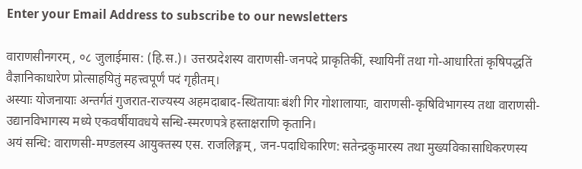Enter your Email Address to subscribe to our newsletters

वाराणसीनगरम्, ०८ जुलाईमास: (हि.स.)। उत्तरप्रदेशस्य वाराणसी-जनपदे प्राकृतिकीं, स्थायिनीं तथा गो-आधारितां कृषिपद्धतिं वैज्ञानिकाधारेण प्रोत्साहयितुं महत्त्वपूर्णं पदं गृहीतम्।
अस्याः योजनायाः अन्तर्गतं गुजरात-राज्यस्य अहमदाबाद-स्थितायाः बंशी गिर गोशालायाः, वाराणसी-कृषिविभागस्य तथा वाराणसी-उद्यानविभागस्य मध्ये एकवर्षीयावधये सन्धि-स्मरणपत्रे हस्ताक्षराणि कृतानि।
अयं सन्धि: वाराणसी-मण्डलस्य आयुक्तस्य एस. राजलिङ्गम्, जन-पदाधिकारिण: सतेन्द्रकुमारस्य तथा मुख्यविकासाधिकरणस्य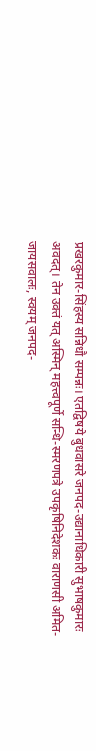प्रखरकुमार-सिंहस्य सन्निधौ सम्पन्नः। एतद्विषये बुधवासरे जनपद-उद्यानाधिकारी सुभाषकुमारः अवदत्। तेन उक्तं यत् अस्मिन् महत्त्वपूर्णे सन्धि-स्मरणपत्रे उपकृषिनिदेशकः वाराणसी अमित-जायसवालः, स्वयम् जनपद-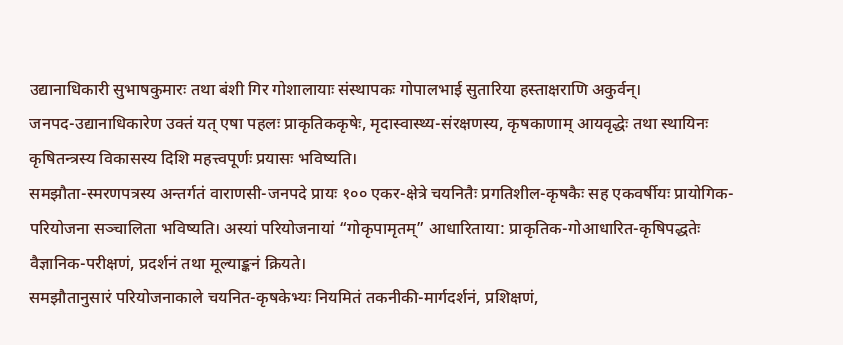उद्यानाधिकारी सुभाषकुमारः तथा बंशी गिर गोशालायाः संस्थापकः गोपालभाई सुतारिया हस्ताक्षराणि अकुर्वन्।
जनपद-उद्यानाधिकारेण उक्तं यत् एषा पहलः प्राकृतिककृषेः, मृदास्वास्थ्य-संरक्षणस्य, कृषकाणाम् आयवृद्धेः तथा स्थायिनः कृषितन्त्रस्य विकासस्य दिशि महत्त्वपूर्णः प्रयासः भविष्यति।
समझौता-स्मरणपत्रस्य अन्तर्गतं वाराणसी-जनपदे प्रायः १०० एकर-क्षेत्रे चयनितैः प्रगतिशील-कृषकैः सह एकवर्षीयः प्रायोगिक-परियोजना सञ्चालिता भविष्यति। अस्यां परियोजनायां “गोकृपामृतम्” आधारिताया: प्राकृतिक-गोआधारित-कृषिपद्धतेः वैज्ञानिक-परीक्षणं, प्रदर्शनं तथा मूल्याङ्कनं क्रियते।
समझौतानुसारं परियोजनाकाले चयनित-कृषकेभ्यः नियमितं तकनीकी-मार्गदर्शनं, प्रशिक्षणं,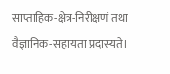साप्ताहिक-क्षेत्र-निरीक्षणं तथा वैज्ञानिक-सहायता प्रदास्यते।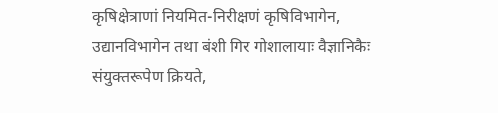कृषिक्षेत्राणां नियमित-निरीक्षणं कृषिविभागेन, उद्यानविभागेन तथा बंशी गिर गोशालायाः वैज्ञानिकैः संयुक्तरूपेण क्रियते,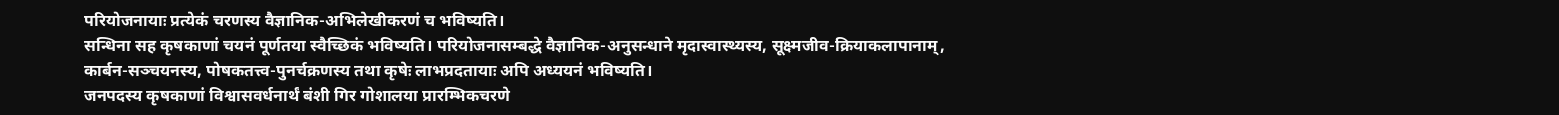परियोजनायाः प्रत्येकं चरणस्य वैज्ञानिक-अभिलेखीकरणं च भविष्यति।
सन्धिना सह कृषकाणां चयनं पूर्णतया स्वैच्छिकं भविष्यति। परियोजनासम्बद्धे वैज्ञानिक-अनुसन्धाने मृदास्वास्थ्यस्य, सूक्ष्मजीव-क्रियाकलापानाम्, कार्बन-सञ्चयनस्य, पोषकतत्त्व-पुनर्चक्रणस्य तथा कृषेः लाभप्रदतायाः अपि अध्ययनं भविष्यति।
जनपदस्य कृषकाणां विश्वासवर्धनार्थं बंशी गिर गोशालया प्रारम्भिकचरणे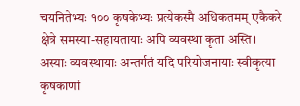चयनितेभ्यः १०० कृषकेभ्यः प्रत्येकस्मै अधिकतमम् एकैकरे क्षेत्रे समस्या-सहायतायाः अपि व्यवस्था कृता अस्ति। अस्याः व्यवस्थायाः अन्तर्गतं यदि परियोजनायाः स्वीकृत्या कृषकाणां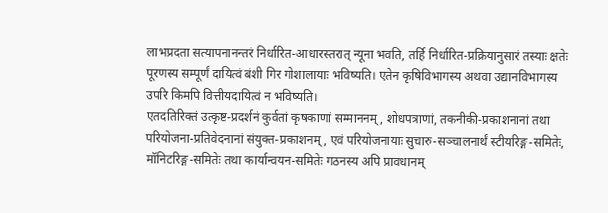लाभप्रदता सत्यापनानन्तरं निर्धारित-आधारस्तरात् न्यूना भवति, तर्हि निर्धारित-प्रक्रियानुसारं तस्याः क्षतेः पूरणस्य सम्पूर्णं दायित्वं बंशी गिर गोशालायाः भविष्यति। एतेन कृषिविभागस्य अथवा उद्यानविभागस्य उपरि किमपि वित्तीयदायित्वं न भविष्यति।
एतदतिरिक्तं उत्कृष्ट-प्रदर्शनं कुर्वतां कृषकाणां सम्माननम्, शोधपत्राणां, तकनीकी-प्रकाशनानां तथा परियोजना-प्रतिवेदनानां संयुक्त-प्रकाशनम्, एवं परियोजनायाः सुचारु-सञ्चालनार्थं स्टीयरिङ्ग-समितेः, मॉनिटरिङ्ग-समितेः तथा कार्यान्वयन-समितेः गठनस्य अपि प्रावधानम्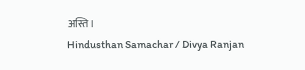अस्ति।
Hindusthan Samachar / Divya Ranjan